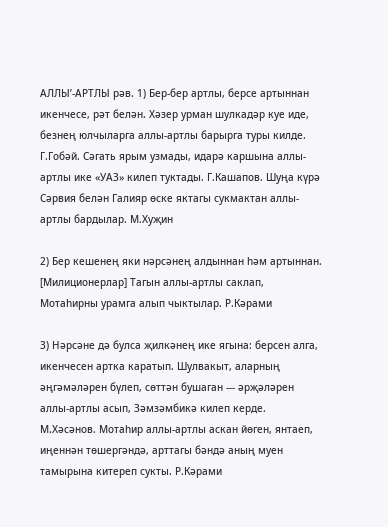АЛЛЫ’-АРТЛЫ рәв. 1) Бер-бер артлы, берсе артыннан икенчесе, рәт белән. Хәзер урман шулкадәр куе иде, безнең юлчыларга аллы-артлы барырга туры килде. Г.Гобәй. Сәгать ярым узмады, идарә каршына аллы-артлы ике «УАЗ» килеп туктады. Г.Кашапов. Шуңа күрә Сәрвия белән Галияр өске яктагы сукмактан аллы-артлы бардылар. М.Хуҗин

2) Бер кешенең яки нәрсәнең алдыннан һәм артыннан. [Милиционерлар] Тагын аллы-артлы саклап, Мотаһирны урамга алып чыктылар. Р.Кәрами

3) Нәрсәне дә булса җилкәнең ике ягына: берсен алга, икенчесен артка каратып. Шулвакыт, аларның әңгәмәләрен бүлеп, сөттән бушаган --- әрҗәләрен аллы-артлы асып, Зәмзәмбикә килеп керде. М.Хәсәнов. Мотаһир аллы-артлы аскан йөген, янтаеп, иңеннән төшергәндә, арттагы бәндә аның муен тамырына китереп сукты. Р.Кәрами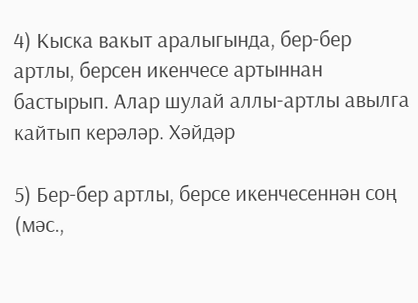4) Кыска вакыт аралыгында, бер-бер артлы, берсен икенчесе артыннан бастырып. Алар шулай аллы-артлы авылга кайтып керәләр. Хәйдәр

5) Бер-бер артлы, берсе икенчесеннән соң (мәс.,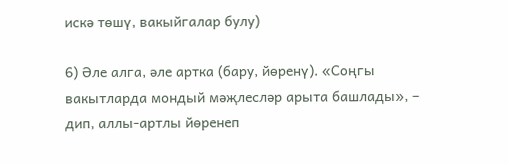искә төшү, вакыйгалар булу)

6) Әле алга, әле артка (бару, йөренү). «Соңгы вакытларда мондый мәҗлесләр арыта башлады», – дип, аллы-артлы йөренеп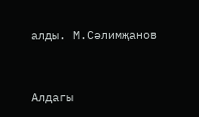алды. М.Сәлимҗанов



Алдагы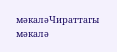мәкаләЧираттагы мәкалә